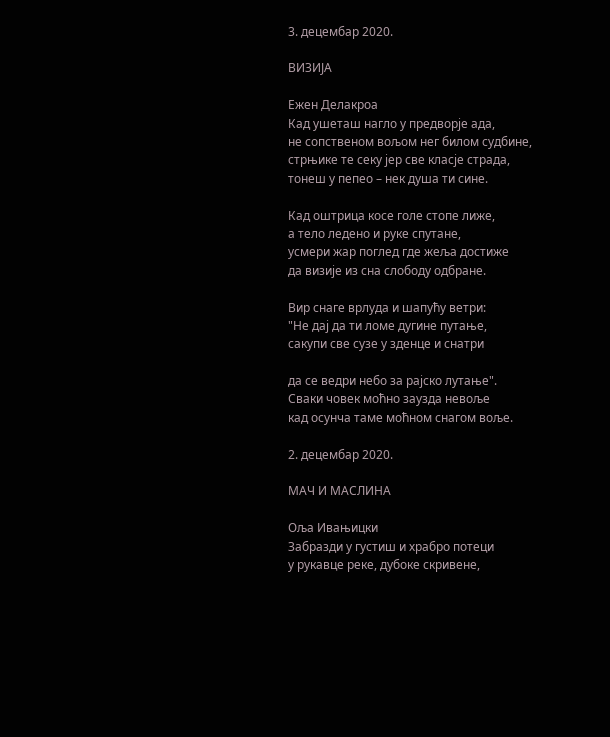3. децембар 2020.

ВИЗИЈА

Ежен Делакроа
Кад ушеташ нагло у предворје ада,
не сопственом вољом нег билом судбине,
стрњике те секу јер све класје страда,
тонеш у пепео – нек душа ти сине.

Кад оштрица косе голе стопе лиже,
а тело ледено и руке спутане,
усмери жар поглед где жеља достиже
да визије из сна слободу одбране.

Вир снаге врлуда и шапућу ветри:
"Не дај да ти ломе дугине путање,
сакупи све сузе у зденце и снатри

да се ведри небо за рајско лутање".
Сваки човек моћно заузда невоље
кад осунча таме моћном снагом воље.

2. децембар 2020.

МАЧ И МАСЛИНА

Оља Ивањицки
Забразди у густиш и храбро потеци
у рукавце реке, дубоке скривене,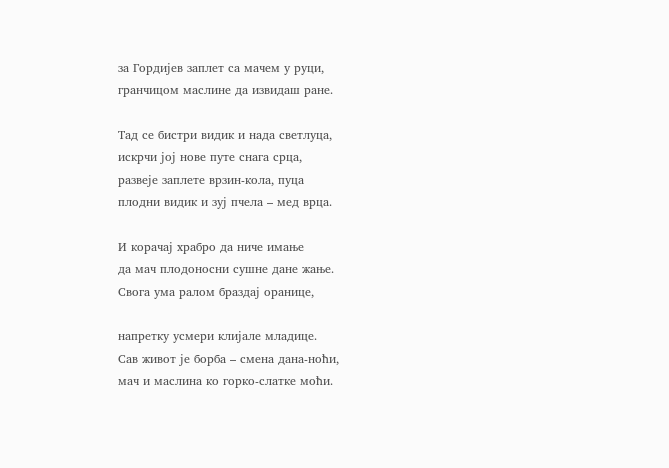за Гордијев заплет са мачем у руци,
гранчицом маслине да извидаш ране.

Тад се бистри видик и нада светлуца,
искрчи јој нове путе снага срца,
развеје заплете врзин-кола, пуца
плодни видик и зуј пчела – мед врца.

И корачај храбро да ниче имање
да мач плодоносни сушне дане жање.
Свога ума ралом браздај оранице,

напретку усмери клијале младице.
Сав живот је борба – смена дана-ноћи,
мач и маслина ко горко-слатке моћи.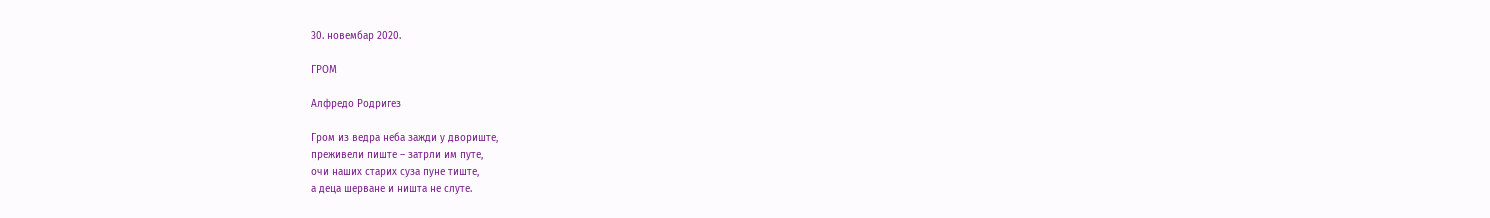30. новембар 2020.

ГРОМ

Алфредо Родригез

Гром из ведра неба зажди у двориште,
преживели пиште – затрли им путе,
очи наших старих суза пуне тиште,
а деца шерване и ништа не слуте.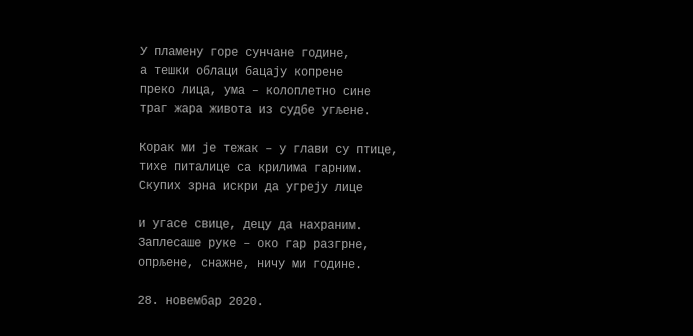У пламену горе сунчане године,
а тешки облаци бацају копрене
преко лица, ума – колоплетно сине
траг жара живота из судбе угљене.

Корак ми је тежак – у глави су птице,
тихе питалице са крилима гарним.
Скупих зрна искри да угреју лице

и угасе свице, децу да нахраним.
Заплесаше руке – око гар разгрне,
опрљене, снажне, ничу ми године.

28. новембар 2020.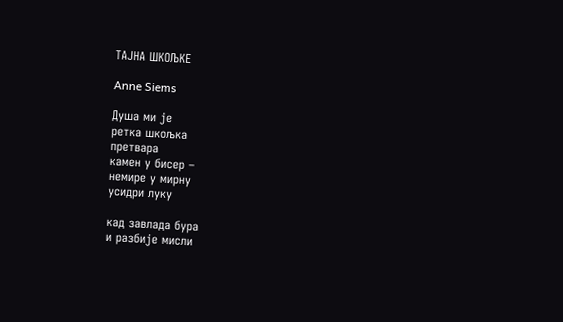ТАЈНА ШКОЉКЕ

Anne Siems

Душа ми је
ретка шкољка
претвара
камен у бисер –
немире у мирну
усидри луку

кад завлада бура
и разбије мисли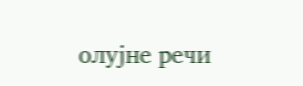олујне речи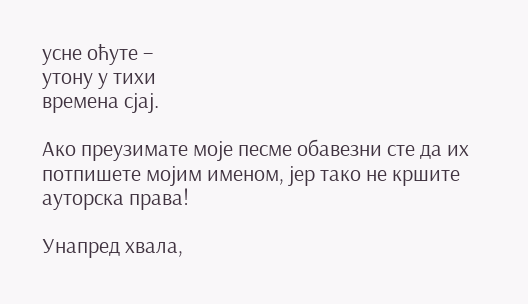усне оћуте –
утону у тихи
времена сјај.

Ако преузимате моје песме обавезни сте да их потпишете мојим именом, јер тако не кршите ауторска права!

Унапред хвала,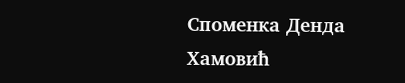Споменка Денда Хамовић